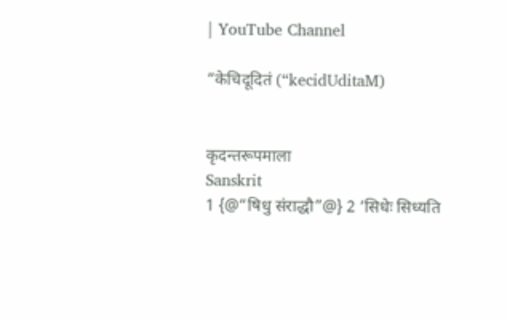| YouTube Channel

“केचिदूदितं (“kecidUditaM)


कृदन्तरूपमाला
Sanskrit
1 {@“षिधु संराद्धौ”@} 2 ‘सिधेः सिध्यति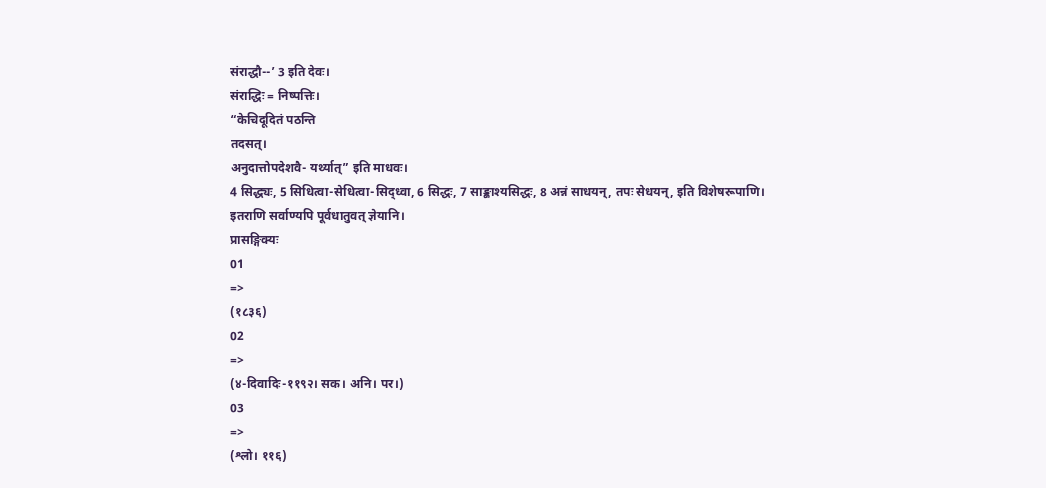संराद्धौ--’ 3 इति देवः।
संराद्धिः = निष्पत्तिः।
“केचिदूदितं पठन्ति
तदसत्।
अनुदात्तोपदेशवै- यर्थ्यात्” इति माधवः।
4 सिद्ध्यः, 5 सिधित्वा-सेधित्वा-सिद्ध्वा, 6 सिद्धः, 7 साङ्काश्यसिद्धः, 8 अन्नं साधयन्, तपः सेधयन्, इति विशेषरूपाणि।
इतराणि सर्वाण्यपि पूर्वधातुवत् ज्ञेयानि।
प्रासङ्गिक्यः
01
=>
(१८३६)
02
=>
(४-दिवादिः-११९२। सक। अनि। पर।)
03
=>
(श्लो। ११६)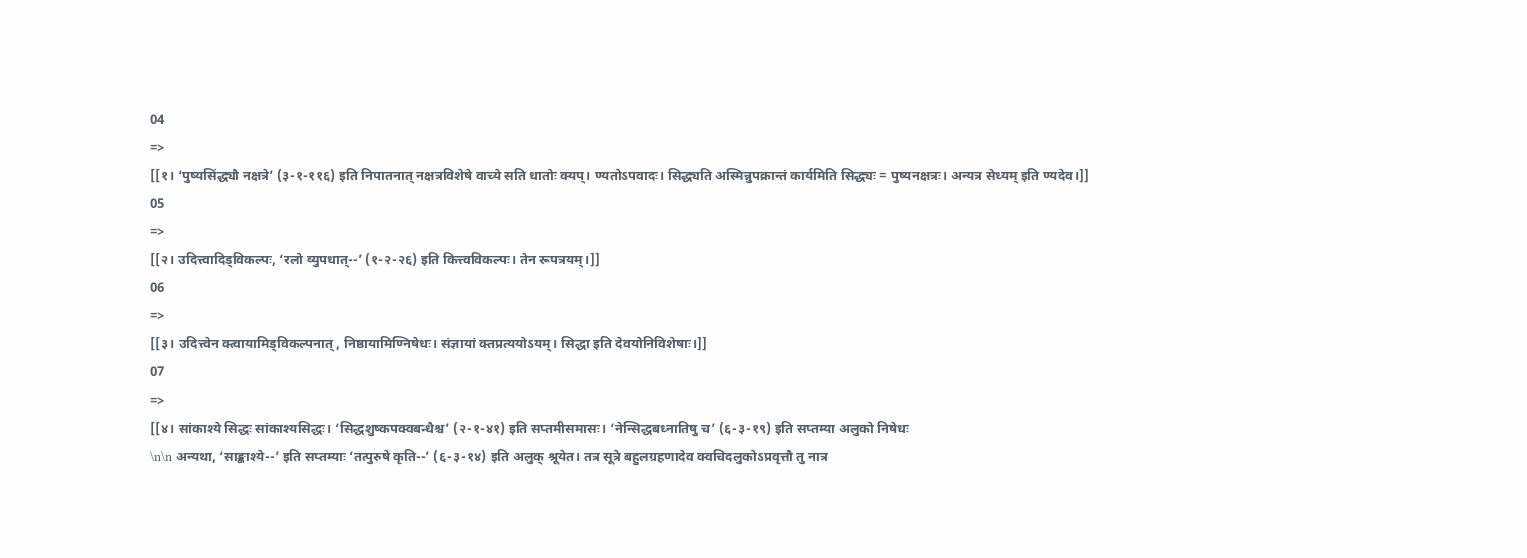04
=>
[[१। ‘पुष्यसिंद्ध्यौ नक्षत्रे’ (३-१-११६) इति निपातनात् नक्षत्रविशेषे वाच्ये सति धातोः क्यप्। ण्यतोऽपवादः। सिद्ध्यति अस्मिन्नुपक्रान्तं कार्यमिति सिद्ध्यः = पुष्यनक्षत्रः। अन्यत्र सेध्यम् इति ण्यदेव।]]
05
=>
[[२। उदित्त्वादिड्विकल्पः, ‘रलो व्युपधात्--’ (१-२-२६) इति कित्त्वविकल्पः। तेन रूपत्रयम्।]]
06
=>
[[३। उदित्त्वेन क्त्वायामिड्विकल्पनात्, निष्ठायामिण्निषेधः। संज्ञायां क्तप्रत्ययोऽयम्। सिद्धा इति देवयोनिविशेषाः।]]
07
=>
[[४। सांकाश्ये सिद्धः सांकाश्यसिद्धः। ‘सिद्धशुष्कपक्वबन्धैश्च’ (२-१-४१) इति सप्तमीसमासः। ‘नेन्सिद्धबध्नातिषु च’ (६-३-१९) इति सप्तम्या अलुको निषेधः
\n\n अन्यथा, ‘साङ्काश्ये--’ इति सप्तम्याः ‘तत्पुरुषे कृति--’ (६-३-१४) इति अलुक् श्रूयेत। तत्र सूत्रे बहुलग्रहणादेव क्वचिदलुकोऽप्रवृत्तौ तु नात्र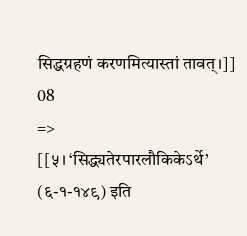सिद्धग्रहणं करणमित्यास्तां तावत्।]]
08
=>
[[५। ‘सिद्ध्यतेरपारलौकिकेऽर्थे’ (६-१-१४९) इति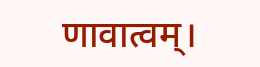णावात्वम्।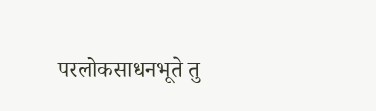परलोकसाधनभूते तु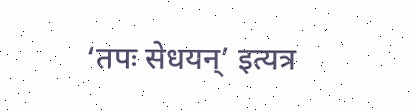‘तपः सेधयन्’ इत्यत्र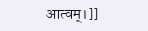आत्वम्।]]